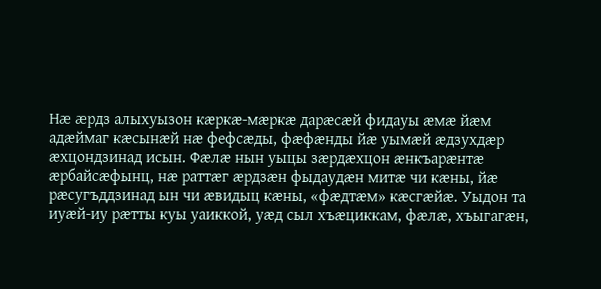Нæ æрдз алыхуызон кæркæ-мæркæ дарæсæй фидауы æмæ йæм адæймаг кæсынæй нæ фефсæды, фæфæнды йæ уымæй æдзухдæр æхцондзинад исын. Фæлæ нын уыцы зæрдæхцон æнкъарæнтæ æрбайсæфынц, нæ раттæг æрдзæн фыдаудæн митæ чи кæны, йæ рæсугъддзинад ын чи æвидыц кæны, «фæдтæм» кæсгæйæ. Уыдон та иуæй-иу рæтты куы уаиккой, уæд сыл хъæциккам, фæлæ, хъыгагæн,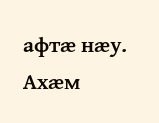афтæ нæу. Ахæм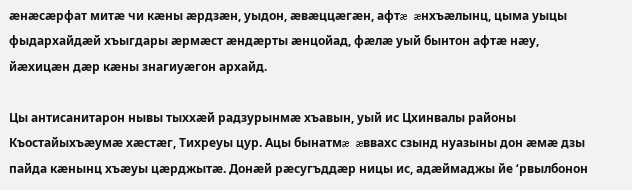æнæсæрфат митæ чи кæны æрдзæн, уыдон, æвæццæгæн, афтæ æнхъæлынц, цыма уыцы фыдархайдæй хъыгдары æрмæст æндæрты æнцойад, фæлæ уый бынтон афтæ нæу,  йæхицæн дæр кæны знагиуæгон архайд.

Цы антисанитарон нывы тыххæй радзурынмæ хъавын, уый ис Цхинвалы районы Къостайыхъæумæ хæстæг, Тихреуы цур. Ацы бынатмæ æввахс сзынд нуазыны дон æмæ дзы пайда кæнынц хъæуы цæрджытæ. Донæй рæсугъддæр ницы ис, адæймаджы йе ‘рвылбонон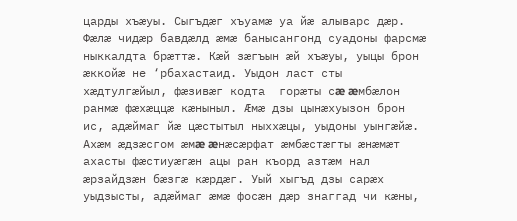царды хъæуы. Сыгъдæг хъуамæ уа йæ алыварс дæр. Фæлæ чидæр бавдæлд æмæ банысангонд суадоны фарсмæ ныккалдта брæттæ. Кæй зæгъын æй хъæуы, уыцы брон æккойæ не ‘рбахастаид. Уыдон ласт сты хæдтулгæйыл, фæзивæг кодта  горæты сæ æмбæлон ранмæ фæхæццæ кæныныл. Æмæ дзы цынæхуызон брон ис, адæймаг йæ цæстытыл ныххæцы, уыдоны уынгæйæ. Ахæм æдзæсгом æмæ æнæсæрфат æмбæстæгты æнæмæт ахасты фæстиуæгæн ацы ран къорд азтæм нал æрзайдзæн бæзгæ кæрдæг. Уый хыгъд дзы сарæх уыдзысты, адæймаг æмæ фосæн дæр знаггад чи кæны,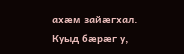ахæм зайæгхал. Куыд бæрæг у,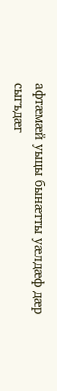афтæмæй уыцы бынæтты уæлдæф дæр сыгъдæг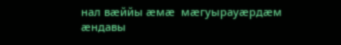нал вæййы æмæ  мæгуырауæрдæм æндавы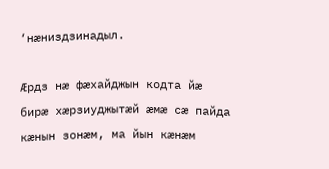‘нæниздзинадыл.

Æрдз нæ фæхайджын кодта йæ бирæ хæрзиуджытæй æмæ сæ пайда кæнын зонæм, ма йын кæнæм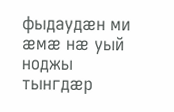фыдаудæн ми æмæ нæ уый ноджы тынгдæр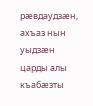рæвдаудзæн, ахъаз нын уыдзæн царды алы къабæзты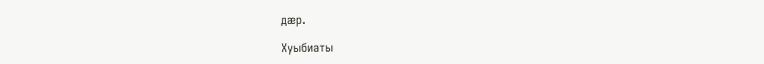дæр.

Хуыбиаты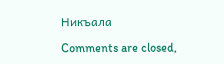Никъала

Comments are closed,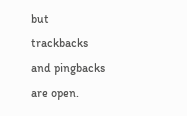but trackbacks and pingbacks are open.